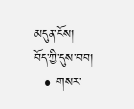མདུན་ངོས།
བོད་ཀྱི་དུས་བབ།
  • གསར་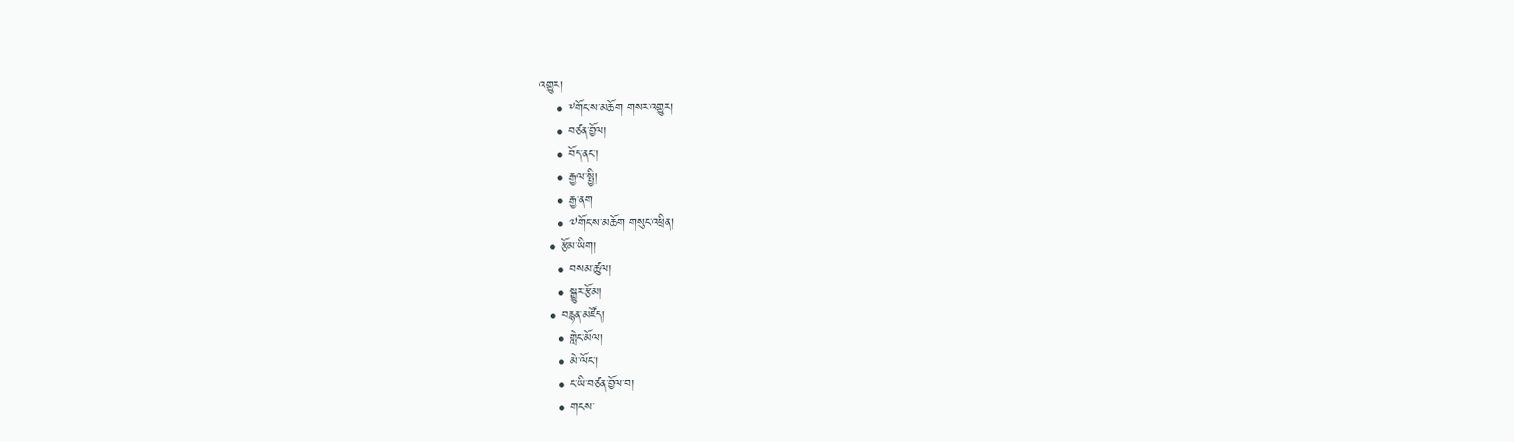འགྱུར།
    • ༸གོང་ས་མཆོག གསར་འགྱུར།
    • བཙན་བྱོལ།
    • བོད་ནང་།
    • རྒྱལ་སྤྱི།
    • རྒྱ་ནག
    • ༧གོང་ས་མཆོག གསུང་འཕྲིན།
  • རྩོམ་ཡིག།
    • བསམ་ཚུལ།
    • སྒྱུར་རྩོམ།
  • བརྙན་མཛོད།
    • གླེང་མོལ།
    • མེ་ལོང་།
    • ང་ཡི་བཙན་བྱོལ་བ།
    • གངས་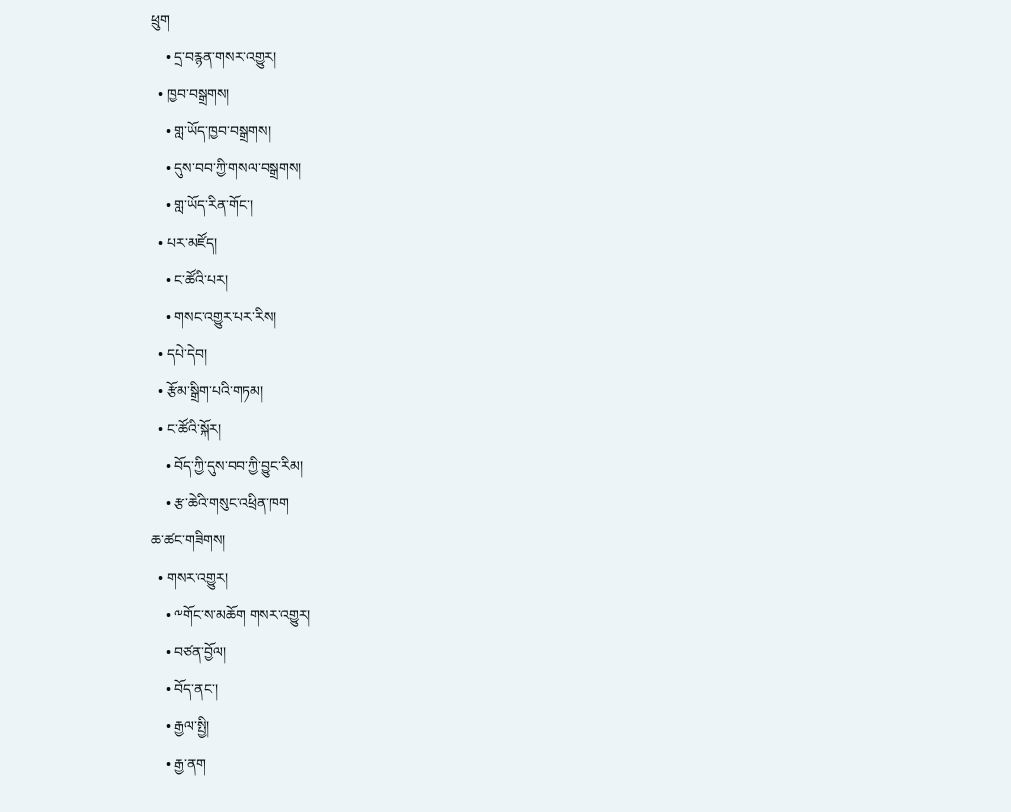ཕྲུག
    • དྲ་བརྙན་གསར་འགྱུར།
  • ཁྱབ་བསྒྲགས།
    • གླ་ཡོད་ཁྱབ་བསྒྲགས།
    • དུས་བབ་ཀྱི་གསལ་བསྒྲགས།
    • གླ་ཡོད་རིན་གོང་།
  • པར་མཛོད།
    • ང་ཚོའི་པར།
    • གསང་འགྱུར་པར་རིས།
  • དཔེ་དེབ།
  • རྩོམ་སྒྲིག་པའི་གཏམ།
  • ང་ཚོའི་སྐོར།
    • བོད་ཀྱི་དུས་བབ་ཀྱི་བྱུང་རིམ།
    • རྩ་ཆེའི་གསུང་འཕྲིན་ཁག
ཆ་ཚང་གཟིགས།
  • གསར་འགྱུར།
    • ༸གོང་ས་མཆོག གསར་འགྱུར།
    • བཙན་བྱོལ།
    • བོད་ནང་།
    • རྒྱལ་སྤྱི།
    • རྒྱ་ནག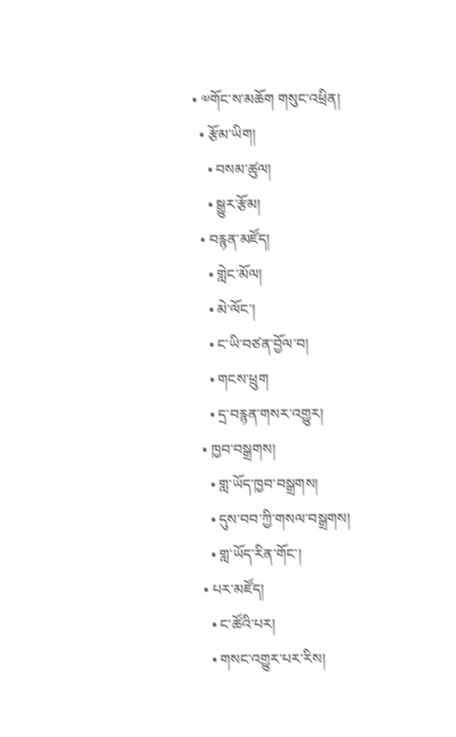• ༧གོང་ས་མཆོག གསུང་འཕྲིན།
  • རྩོམ་ཡིག།
    • བསམ་ཚུལ།
    • སྒྱུར་རྩོམ།
  • བརྙན་མཛོད།
    • གླེང་མོལ།
    • མེ་ལོང་།
    • ང་ཡི་བཙན་བྱོལ་བ།
    • གངས་ཕྲུག
    • དྲ་བརྙན་གསར་འགྱུར།
  • ཁྱབ་བསྒྲགས།
    • གླ་ཡོད་ཁྱབ་བསྒྲགས།
    • དུས་བབ་ཀྱི་གསལ་བསྒྲགས།
    • གླ་ཡོད་རིན་གོང་།
  • པར་མཛོད།
    • ང་ཚོའི་པར།
    • གསང་འགྱུར་པར་རིས།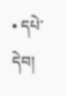• དཔེ་དེབ།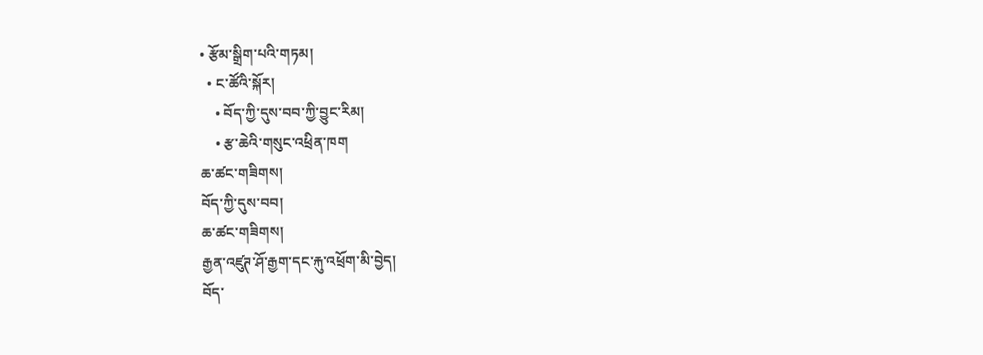• རྩོམ་སྒྲིག་པའི་གཏམ།
  • ང་ཚོའི་སྐོར།
    • བོད་ཀྱི་དུས་བབ་ཀྱི་བྱུང་རིམ།
    • རྩ་ཆེའི་གསུང་འཕྲིན་ཁག
ཆ་ཚང་གཟིགས།
བོད་ཀྱི་དུས་བབ།
ཆ་ཚང་གཟིགས།
རྒྱན་འཛུཊ་ཤོ་རྒྱག་དང་རྐུ་འཕྲོག་མི་བྱེད།
བོད་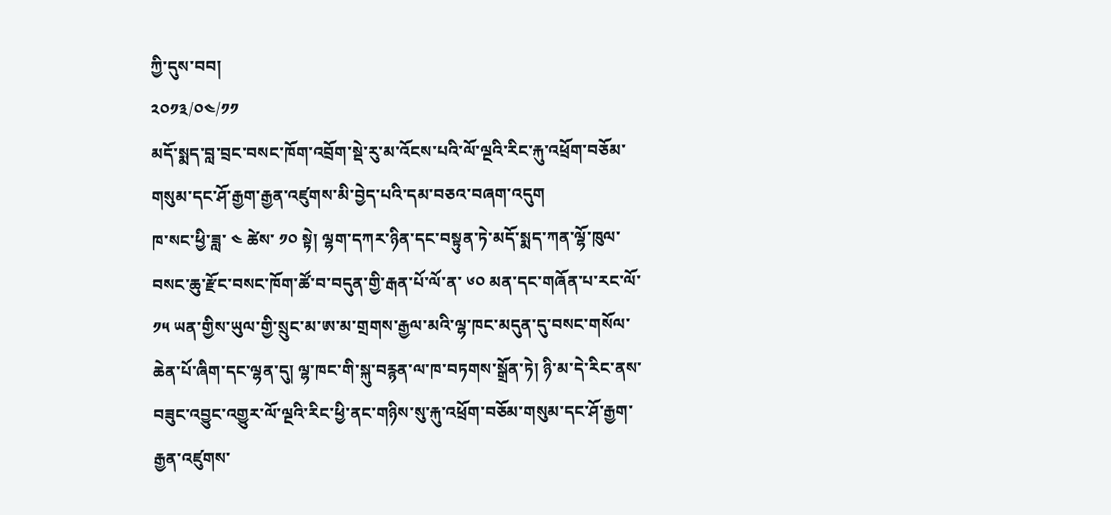ཀྱི་དུས་བབ།
༢༠༡༣/༠༤/༡༡
མདོ་སྨད་བླ་བྲང་བསང་ཁོག་འབྲོག་སྡེ་རུ་མ་འོངས་པའི་ལོ་ལྔའི་རིང་རྐུ་འཕྲོག་བཅོམ་གསུམ་དང་ཤོ་རྒྱག་རྒྱན་འཛུགས་མི་བྱེད་པའི་དམ་བཅའ་བཞག་འདུག
ཁ་སང་ཕྱི་ཟླ་ ༤ ཚེས་ ༡༠ སྟེ། ལྷག་དཀར་ཉིན་དང་བསྟུན་ཏེ་མདོ་སྨད་ཀན་ལྷོ་ཁུལ་བསང་ཆུ་རྫོང་བསང་ཁོག་ཚོ་བ་བདུན་གྱི་རྒན་པོ་ལོ་ན་ ༦༠ མན་དང་གཞོན་པ་རང་ལོ་ ༡༥ ཡན་གྱིས་ཡུལ་གྱི་སྲུང་མ་ཨ་མ་གྲགས་རྒྱལ་མའི་ལྷ་ཁང་མདུན་དུ་བསང་གསོལ་ཆེན་པོ་ཞིག་དང་ལྷན་དུ། ལྷ་ཁང་གི་སྐུ་བརྙན་ལ་ཁ་བཏགས་སྒྲོན་ཏེ། ཉི་མ་དེ་རིང་ནས་བཟུང་འབྱུང་འགྱུར་ལོ་ལྔའི་རིང་ཕྱི་ནང་གཉིས་སུ་རྐུ་འཕྲོག་བཅོམ་གསུམ་དང་ཤོ་རྒྱག་རྒྱན་འཛུགས་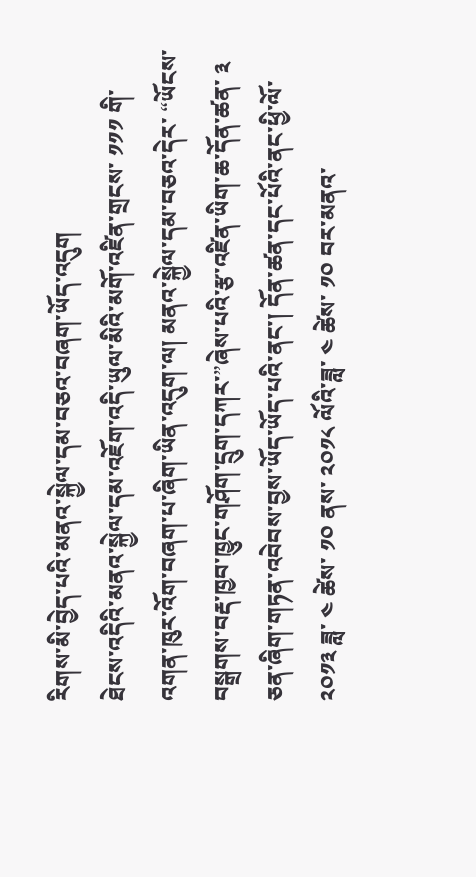རིགས་མི་བྱེད་པའི་མནའ་སྐྱེལ་དམ་བཅའ་བཞག་ཡོད་འདུག
ཐེངས་འདིའི་མནའ་སྐྱེལ་དམ་འཇོག་འདི་ཡུལ་མིའི་མགོ་འཛིན་གྲངས་ ༡༡༡ གི་འགན་ཁུར་འོག་བཞག་པ་ཞིག་ཡིན་འདུག་ལ། མནའ་སྐྱེལ་དམ་བཅའ་དེར་ “ཡོངས་བསྒྲགས་བརྡ་ཁྱབ་ཁྱུང་གཤོག་དྲུག་དཀར་”ཞེས་པའི་རྩ་འཛིན་ཡིག་ཆ་དོན་ཚན་ ༣ ཅན་ཞིག་གཏན་འབེབས་བྱས་ཡོད་ཡོད་པའི་ནང་། དོན་ཚན་དང་པོའི་ནང་ཕྱི་ལོ་ ༢༠༡༣ ཟླ་ ༤ ཚེས་ ༡༠ ནས་ ༢༠༡༨ ལོའི་ཟླ་ ༤ ཚེས་ ༡༠ བར་མནའ་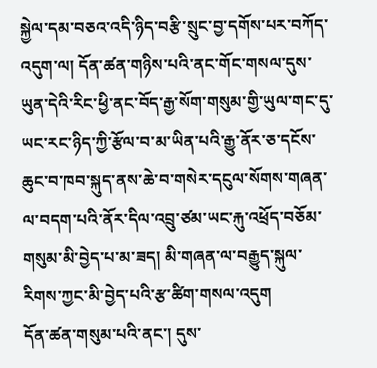སྐྱེལ་དམ་བཅའ་འདི་ཉིད་བརྩི་སྲུང་བྱ་དགོས་པར་བཀོད་འདུག་ལ། དོན་ཚན་གཉིས་པའི་ནང་གོང་གསལ་དུས་ཡུན་དེའི་རིང་ཕྱི་ནང་བོད་རྒྱ་སོག་གསུམ་གྱི་ཡུལ་གང་དུ་ཡང་རང་ཉིད་ཀྱི་རྩོལ་བ་མ་ཡིན་པའི་རྒྱུ་ནོར་ཅ་དངོས་ཆུང་བ་ཁབ་སྐུད་ནས་ཆེ་བ་གསེར་དངུལ་སོགས་གཞན་ལ་བདག་པའི་ནོར་དིལ་འབྲུ་ཙམ་ཡང་རྐུ་འཕྲོད་བཅོམ་གསུམ་མི་བྱེད་པ་མ་ཟད། མི་གཞན་ལ་བརྒྱུད་སྐུལ་རིགས་ཀྱང་མི་བྱེད་པའི་རྩ་ཚིག་གསལ་འདུག
དོན་ཚན་གསུམ་པའི་ནང་། དུས་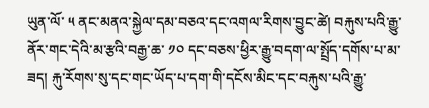ཡུན་ལོ་ ༥ ནང་མནའ་སྐྱེལ་དམ་བཅའ་དང་འགལ་རིགས་བྱུང་ཚེ། བརྐུས་པའི་རྒྱུ་ནོར་གང་དེའི་མ་རྩའི་བརྒྱ་ཆ་ ༡༠ དང་བཅས་ཕྱིར་རྒྱུ་བདག་ལ་སྤྲོད་དགོས་པ་མ་ཟད། རྐུ་རོགས་སུ་དང་གང་ཡོད་པ་དག་གི་དངོས་མིང་དང་བརྐུས་པའི་རྒྱུ་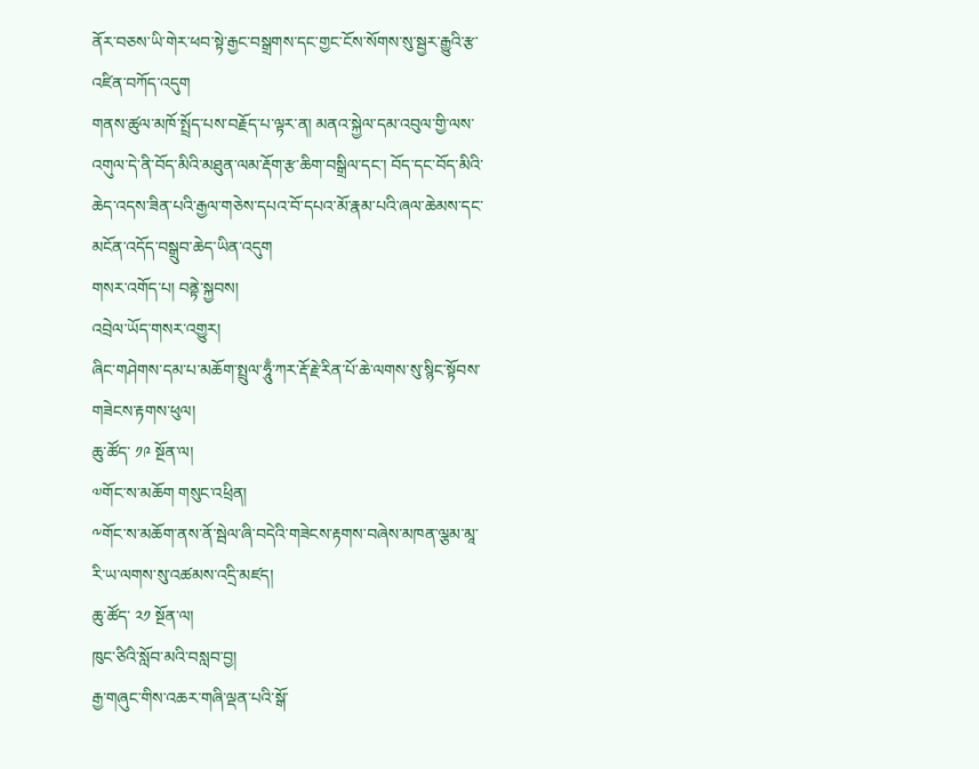ནོར་བཅས་ཡི་གེར་ཕབ་སྟེ་རྒྱང་བསྒྲགས་དང་གྱང་ངོས་སོགས་སུ་སྦྱར་རྒྱུའི་རྩ་འཛིན་བཀོད་འདུག
གནས་ཚུལ་མཁོ་སྤྲོད་པས་བརྗོད་པ་ལྟར་ན། མནའ་སྐྱེལ་དམ་འབུལ་གྱི་ལས་འགུལ་དེ་ནི་བོད་མིའི་མཐུན་ལམ་རྡོག་རྩ་ཆིག་བསྒྲིལ་དང་། བོད་དང་བོད་མིའི་ཆེད་འདས་ཟིན་པའི་རྒྱལ་གཅེས་དཔའ་བོ་དཔའ་མོ་རྣམ་པའི་ཞལ་ཆེམས་དང་མངོན་འདོད་བསྒྲུབ་ཆེད་ཡིན་འདུག
གསར་འགོད་པ། བནྟེ་སྐྱབས།
འབྲེལ་ཡོད་གསར་འགྱུར།
ཞིང་གཤེགས་དམ་པ་མཆོག་སྤྲུལ་ཧཱུྃ་ཀར་རྡོ་རྗེ་རིན་པོ་ཆེ་ལགས་སུ་སྙིང་སྟོབས་གཟེངས་རྟགས་ཕུལ།
ཆུ་ཚོད་ ༡༩ སྔོན་ལ།
༧གོང་ས་མཆོག གསུང་འཕྲིན།
༸གོང་ས་མཆོག་ནས་ནོ་སྦེལ་ཞི་བདེའི་གཟེངས་རྟགས་བཞེས་མཁན་ལྕམ་མཱ་རི་ཡ་ལགས་སུ་འཚམས་འདྲི་མཛད།
ཆུ་ཚོད་ ༢༡ སྔོན་ལ།
ཁུང་ཙིའི་སློབ་མའི་བསླབ་བྱ།
རྒྱ་གཞུང་གིས་འཆར་གཞི་ལྡན་པའི་སྒོ་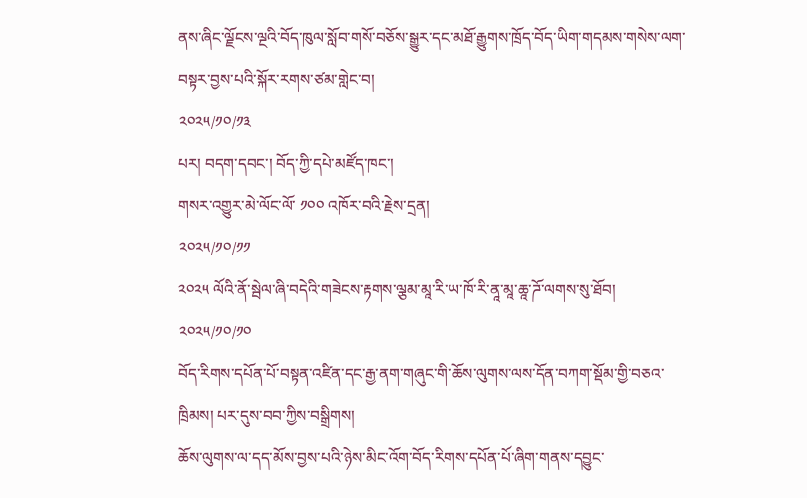ནས་ཞིང་ལྗོངས་ལྔའི་བོད་ཁུལ་སློབ་གསོ་བཅོས་སྒྱུར་དང་མཐོ་རྒྱུགས་ཁྲོད་བོད་ཡིག་གདམས་གསེས་ལག་བསྟར་བྱས་པའི་སྐོར་རགས་ཙམ་གླེང་བ།
༢༠༢༥/༡༠/༡༣
པར། བདག་དབང་། བོད་ཀྱི་དཔེ་མཛོད་ཁང་།
གསར་འགྱུར་མེ་ལོང་ལོ་ ༡༠༠ འཁོར་བའི་རྗེས་དྲན།
༢༠༢༥/༡༠/༡༡
༢༠༢༥ ལོའི་ནོ་སྦེལ་ཞི་བདེའི་གཟེངས་རྟགས་ལྕམ་མཱ་རི་ཡ་ཁོ་རི་ནཱ་མཱ་ཆཱ་ཌོ་ལགས་སུ་ཐོབ།
༢༠༢༥/༡༠/༡༠
བོད་རིགས་དཔོན་པོ་བསྟན་འཛིན་དང་རྒྱ་ནག་གཞུང་གི་ཆོས་ལུགས་ལས་དོན་བཀག་སྡོམ་གྱི་བཅའ་ཁྲིམས། པར་དུས་བབ་ཀྱིས་བསྒྲིགས།
ཆོས་ལུགས་ལ་དད་མོས་བྱས་པའི་ཉེས་མིང་འོག་བོད་རིགས་དཔོན་པོ་ཞིག་གནས་དབྱུང་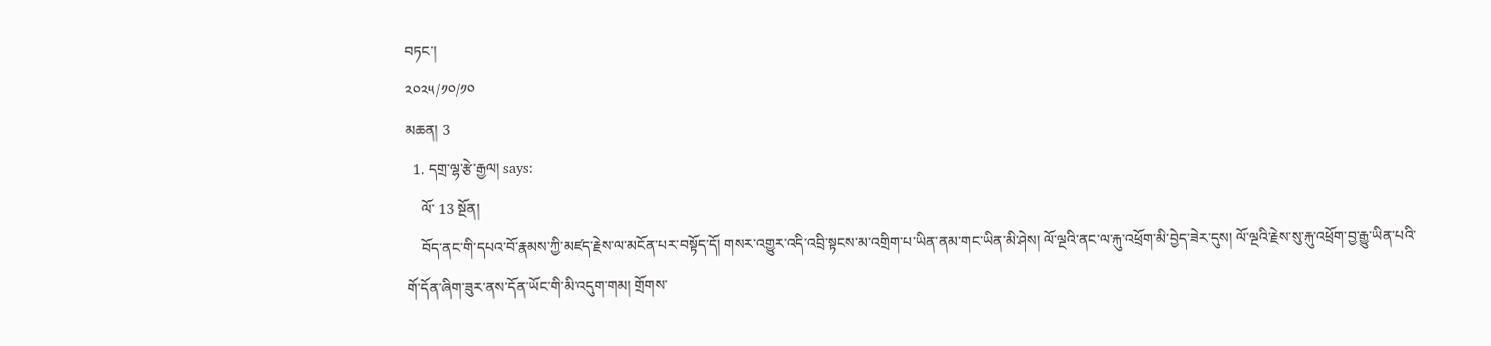བཏང་།
༢༠༢༥/༡༠/༡༠
མཆན། 3
  1. དགྲ་ལྷ་རྩེ་རྒྱལ། says:
    ལོ་ 13 སྔོན།
    བོད་ནང་གི་དཔའ་བོ་རྣམས་ཀྱི་མཛད་རྗེས་ལ་མངོན་པར་བསྟོད་དོ། གསར་འགྱུར་འདི་འབྲི་སྟངས་མ་འགྲིག་པ་ཡིན་ནམ་གང་ཡིན་མི་ཤེས། ལོ་ལྔའི་ནང་ལ་རྐུ་འཕྲོག་མི་བྱེད་ཟེར་དུས། ལོ་ལྔའི་རྗེས་སུ་རྐུ་འཕྲོག་བྱ་རྒྱུ་ཡིན་པའི་གོ་དོན་ཞིག་ཟུར་ནས་དོན་ཡོང་གི་མི་འདུག་གམ། གྲོགས་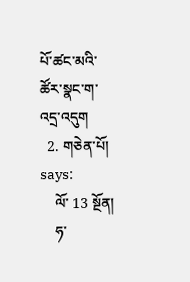པོ་ཚང་མའི་ཚོར་སྣང་ག་འདྲ་འདུག
  2. གཅེན་པོ། says:
    ལོ་ 13 སྔོན།
    ཧ་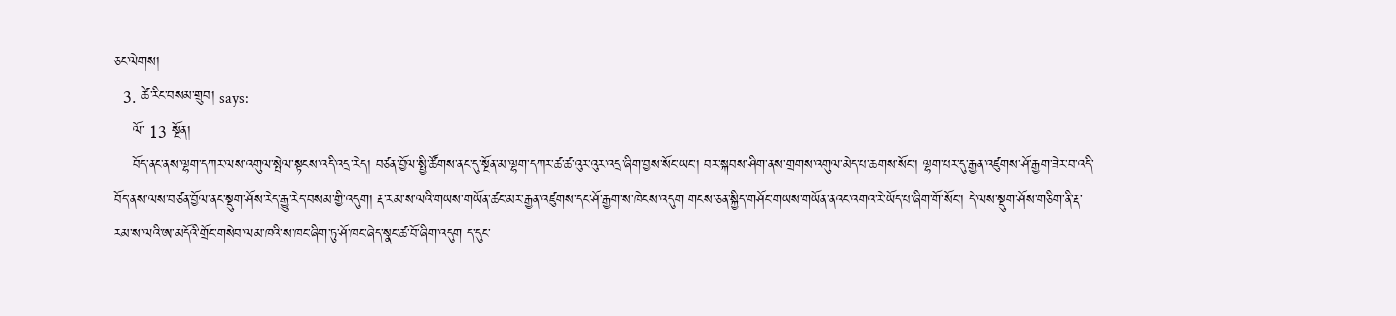ཅང་ལེགས།
  3. ཚེ་རིང་བསམ་གྲུབ། says:
    ལོ་ 13 སྔོན།
    བོད་ནང་ནས་ལྷག་དཀར་ལས་འགུལ་སྤེལ་སྟངས་འདི་འདྲ་རེད། བཙན་བྱོལ་སྤྱི་ཚོགས་ནང་དུ་སྔོན་མ་ལྷག་དཀར་ཚ་ཚ་འུར་འུར་འདྲ་ཞིག་བྱས་སོང་ཡང་། བར་སྐབས་ཤིག་ནས་གྲགས་འགུལ་མེད་པ་ཆགས་སོང་། ལྷག་པར་དུ་རྒྱན་འཛུགས་ཤོ་རྒྱག་ཟེར་བ་འདི་བོད་ནས་ལས་བཙན་བྱོལ་ནང་སྡུག་ཤོས་རེད་རྒྱུ་རེད་བསམ་གྱི་འདུག། རྡ་རམ་ས་ལའི་གཡས་གཡོན་ཚང་མར་རྒྱན་འཛུགས་དང་ཤོ་རྒྱག་ས་ཁེངས་འདུག གངས་ཅན་སྐྱིད་གཤོང་གཡས་གཡོན་ནའང་འགའ་རེ་ཡོད་པ་ཞིག་གོ་སོང་། དེ་ལས་སྡུག་ཤོས་གཅིག་ནི་རྡ་རམ་ས་ལའི་ཨ་མདོའི་གྲོང་གསེབ་ལམ་ཁའི་ས་ཁང་ཞིག་ཏུ་ཤོ་ཁང་ཞེད་སྣང་ཚ་བོ་ཞིག་འདུག ད་དུང་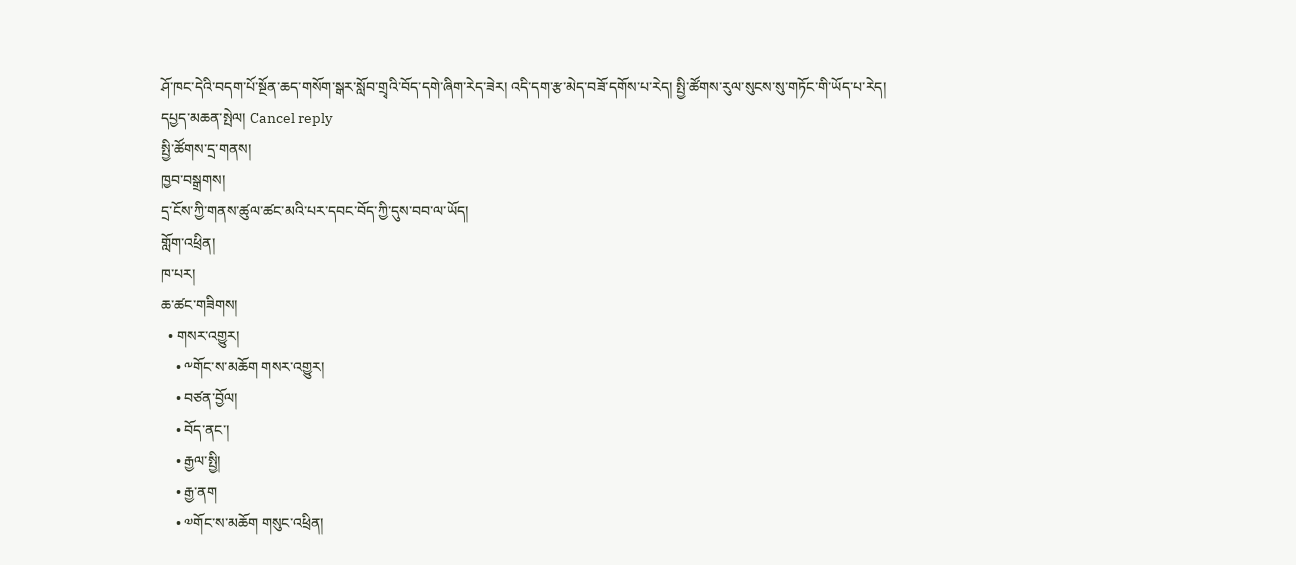ཤོ་ཁང་དེའི་བདག་པོ་སྔོན་ཆད་གསོག་སྒར་སློབ་གྲྭའི་བོད་དགེ་ཞིག་རེད་ཟེར། འདི་དག་རྩ་མེད་བཟོ་དགོས་པ་རེད། སྤྱི་ཚོགས་རུལ་སུངས་སུ་གཏོང་གི་ཡོད་པ་རེད།
དཔྱད་མཆན་སྤེལ། Cancel reply
སྤྱི་ཚོགས་དྲ་གནས།
ཁྱབ་བསྒྲགས།
དྲ་ངོས་ཀྱི་གནས་ཚུལ་ཚང་མའི་པར་དབང་བོད་ཀྱི་དུས་བབ་ལ་ཡོད།
གློག་འཕྲིན།
ཁ་པར།
ཆ་ཚང་གཟིགས།
  • གསར་འགྱུར།
    • ༸གོང་ས་མཆོག གསར་འགྱུར།
    • བཙན་བྱོལ།
    • བོད་ནང་།
    • རྒྱལ་སྤྱི།
    • རྒྱ་ནག
    • ༧གོང་ས་མཆོག གསུང་འཕྲིན།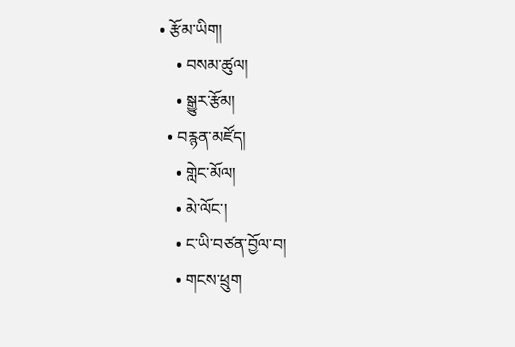• རྩོམ་ཡིག།
    • བསམ་ཚུལ།
    • སྒྱུར་རྩོམ།
  • བརྙན་མཛོད།
    • གླེང་མོལ།
    • མེ་ལོང་།
    • ང་ཡི་བཙན་བྱོལ་བ།
    • གངས་ཕྲུག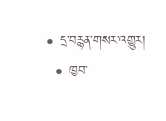• དྲ་བརྙན་གསར་འགྱུར།
  • ཁྱབ་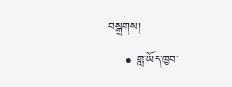བསྒྲགས།
    • གླ་ཡོད་ཁྱབ་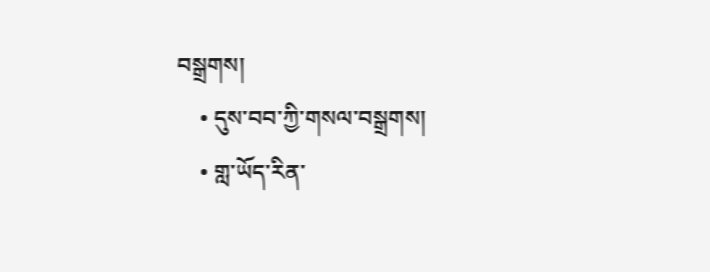བསྒྲགས།
    • དུས་བབ་ཀྱི་གསལ་བསྒྲགས།
    • གླ་ཡོད་རིན་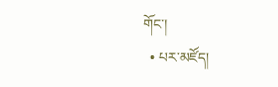གོང་།
  • པར་མཛོད།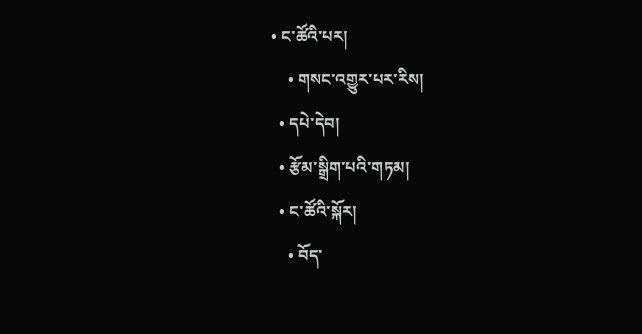• ང་ཚོའི་པར།
    • གསང་འགྱུར་པར་རིས།
  • དཔེ་དེབ།
  • རྩོམ་སྒྲིག་པའི་གཏམ།
  • ང་ཚོའི་སྐོར།
    • བོད་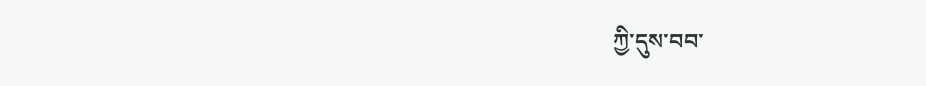ཀྱི་དུས་བབ་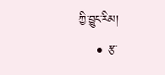ཀྱི་བྱུང་རིམ།
    • རྩ་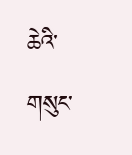ཆེའི་གསུང་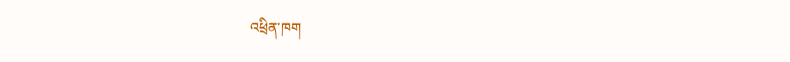འཕྲིན་ཁག